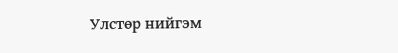Улстөр нийгэм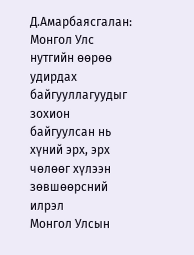Д.Амарбаясгалан: Монгол Улс нутгийн өөрөө удирдах байгууллагуудыг зохион байгуулсан нь хүний эрх, эрх чөлөөг хүлээн зөвшөөрсний илрэл
Монгол Улсын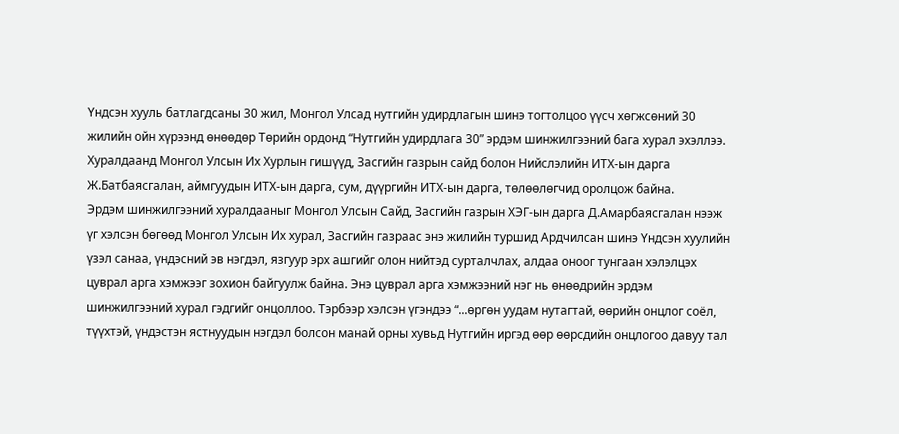Үндсэн хууль батлагдсаны 30 жил, Монгол Улсад нутгийн удирдлагын шинэ тогтолцоо үүсч хөгжсөний 30 жилийн ойн хүрээнд өнөөдөр Төрийн ордонд “Нутгийн удирдлага 30” эрдэм шинжилгээний бага хурал эхэллээ. Хуралдаанд Монгол Улсын Их Хурлын гишүүд, Засгийн газрын сайд болон Нийслэлийн ИТХ-ын дарга Ж.Батбаясгалан, аймгуудын ИТХ-ын дарга, сум, дүүргийн ИТХ-ын дарга, төлөөлөгчид оролцож байна.
Эрдэм шинжилгээний хуралдааныг Монгол Улсын Сайд, Засгийн газрын ХЭГ-ын дарга Д.Амарбаясгалан нээж үг хэлсэн бөгөөд Монгол Улсын Их хурал, Засгийн газраас энэ жилийн туршид Ардчилсан шинэ Үндсэн хуулийн үзэл санаа, үндэсний эв нэгдэл, язгуур эрх ашгийг олон нийтэд сурталчлах, алдаа оноог тунгаан хэлэлцэх цуврал арга хэмжээг зохион байгуулж байна. Энэ цуврал арга хэмжээний нэг нь өнөөдрийн эрдэм шинжилгээний хурал гэдгийг онцоллоо. Тэрбээр хэлсэн үгэндээ “...өргөн уудам нутагтай, өөрийн онцлог соёл, түүхтэй, үндэстэн ястнуудын нэгдэл болсон манай орны хувьд Нутгийн иргэд өөр өөрсдийн онцлогоо давуу тал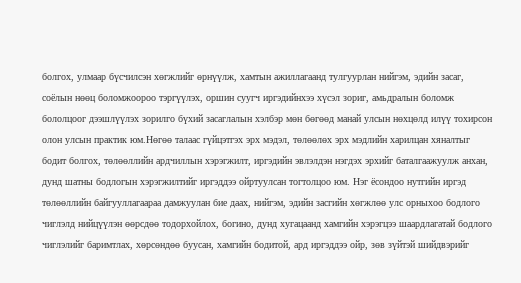болгох, улмаар бүсчилсэн хөгжлийг өрнүүлж, хамтын ажиллагаанд тулгуурлан нийгэм, эдийн засаг, соёлын нөөц боломжоороо тэргүүлэх, оршин суугч иргэдийнхээ хүсэл зориг, амьдралын боломж бололцоог дээшлүүлэх зорилго бүхий засаглалын хэлбэр мөн бөгөөд манай улсын нөхцөлд илүү тохирсон олон улсын практик юм.Нөгөө талаас гүйцэтгэх эрх мэдэл, төлөөлөх эрх мэдлийн харилцан хяналтыг бодит болгох, төлөөллийн ардчиллын хэрэгжилт, иргэдийн эвлэлдэн нэгдэх эрхийг баталгаажуулж анхан, дунд шатны бодлогын хэрэгжилтийг иргэддээ ойртуулсан тогтолцоо юм. Нэг ёсондоо нутгийн иргэд төлөөллийн байгууллагаараа дамжуулан бие даах, нийгэм, эдийн засгийн хөгжлөө улс орныхоо бодлого чиглэлд нийцүүлэн өөрсдөө тодорхойлох, богино, дунд хугацаанд хамгийн хэрэгцээ шаардлагатай бодлого чиглэлийг баримтлах, хөрсөндөө буусан, хамгийн бодитой, ард иргэддээ ойр, зөв зүйтэй шийдвэрийг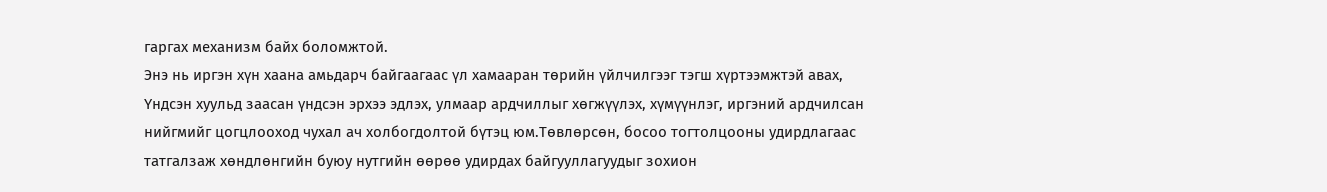гаргах механизм байх боломжтой.
Энэ нь иргэн хүн хаана амьдарч байгаагаас үл хамааран төрийн үйлчилгээг тэгш хүртээмжтэй авах, Үндсэн хуульд заасан үндсэн эрхээ эдлэх, улмаар ардчиллыг хөгжүүлэх, хүмүүнлэг, иргэний ардчилсан нийгмийг цогцлооход чухал ач холбогдолтой бүтэц юм.Төвлөрсөн, босоо тогтолцооны удирдлагаас татгалзаж хөндлөнгийн буюу нутгийн өөрөө удирдах байгууллагуудыг зохион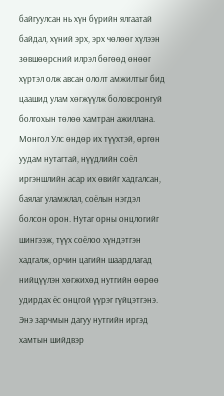байгуулсан нь хүн бүрийн ялгаатай байдал, хүний эрх, эрх чөлөөг хүлээн зөвшөөрсний илрэл бөгөөд өнөөг хүртэл олж авсан ололт амжилтыг бид цаашид улам хөгжүүлж боловсронгуй болгохын төлөө хамтран ажиллана.
Монгол Улс өндөр их түүхтэй, өргөн уудам нутагтай, нүүдлийн соёл иргэншлийн асар их өвийг хадгалсан, баялаг уламжлал, соёлын нэгдэл болсон орон. Нутаг орны онцлогийг шингээж, түүх соёлоо хүндэтгэн хадгалж, орчин цагийн шаардлагад нийцүүлэн хөгжихөд нутгийн өөрөө удирдах ёс онцгой үүрэг гүйцэтгэнэ. Энэ зарчмын дагуу нутгийн иргэд хамтын шийдвэр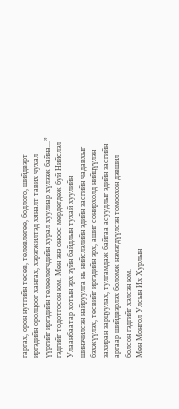гаргах, орон нутгийн төсөв, төлөвлөгөө, бодлого, шийдвэрт иргэдийн оролцоог хангах, хэрэгжилтэд хяналт тавих чухал үүргийг иргэдийн төлөөлөгчдийн хурал хуулиар хүлээж байна...” гэдгийг тодотгосон юм. Мөн энэ оноос мөрдөгдөж буй Нийслэл Улаанбаатар хотын эрх зүйн байдлын тухай хуулийн шинэчилсэн найруулга нь нийслэлийн эдийн засгийн чадавхыг бэхжүүлэх, төсвийг иргэдийн эрх, ашиг сонирхолд нийцүүлэн захиран зарцуулах, тулгамдаж байгаа асуудлыг эдийн засгийн аргаар шийдвэрлэх боломж нэмэгдүүлсэн томоохон дэвшил болсон гэдгийг хэлсэн юм.
Мөн Монгол Улсын Их Хурлын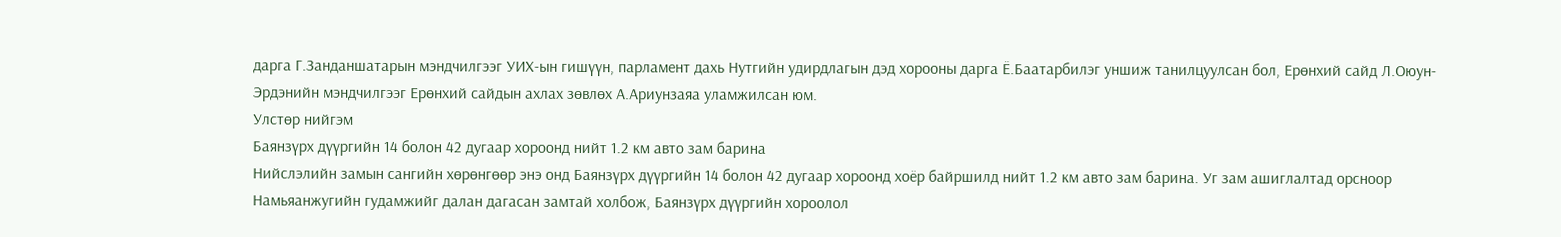дарга Г.Занданшатарын мэндчилгээг УИХ-ын гишүүн, парламент дахь Нутгийн удирдлагын дэд хорооны дарга Ё.Баатарбилэг уншиж танилцуулсан бол, Ерөнхий сайд Л.Оюун-Эрдэнийн мэндчилгээг Ерөнхий сайдын ахлах зөвлөх А.Ариунзаяа уламжилсан юм.
Улстөр нийгэм
Баянзүрх дүүргийн 14 болон 42 дугаар хороонд нийт 1.2 км авто зам барина
Нийслэлийн замын сангийн хөрөнгөөр энэ онд Баянзүрх дүүргийн 14 болон 42 дугаар хороонд хоёр байршилд нийт 1.2 км авто зам барина. Уг зам ашиглалтад орсноор Намьяанжугийн гудамжийг далан дагасан замтай холбож, Баянзүрх дүүргийн хороолол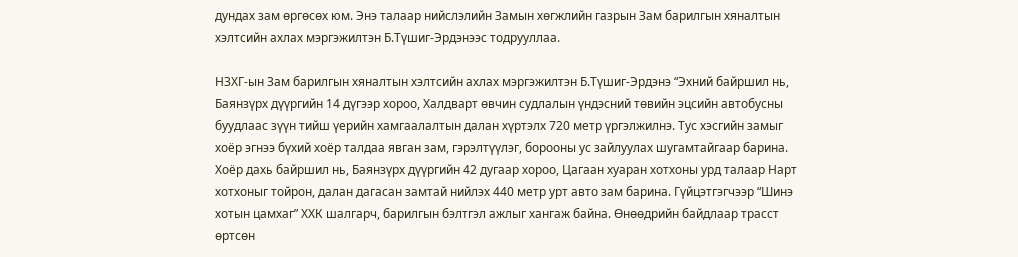дундах зам өргөсөх юм. Энэ талаар нийслэлийн Замын хөгжлийн газрын Зам барилгын хяналтын хэлтсийн ахлах мэргэжилтэн Б.Түшиг-Эрдэнээс тодрууллаа.

НЗХГ-ын Зам барилгын хяналтын хэлтсийн ахлах мэргэжилтэн Б.Түшиг-Эрдэнэ “Эхний байршил нь, Баянзүрх дүүргийн 14 дүгээр хороо, Халдварт өвчин судлалын үндэсний төвийн эцсийн автобусны буудлаас зүүн тийш үерийн хамгаалалтын далан хүртэлх 720 метр үргэлжилнэ. Тус хэсгийн замыг хоёр эгнээ бүхий хоёр талдаа явган зам, гэрэлтүүлэг, борооны ус зайлуулах шугамтайгаар барина.
Хоёр дахь байршил нь, Баянзүрх дүүргийн 42 дугаар хороо, Цагаан хуаран хотхоны урд талаар Нарт хотхоныг тойрон, далан дагасан замтай нийлэх 440 метр урт авто зам барина. Гүйцэтгэгчээр “Шинэ хотын цамхаг” ХХК шалгарч, барилгын бэлтгэл ажлыг хангаж байна. Өнөөдрийн байдлаар трасст өртсөн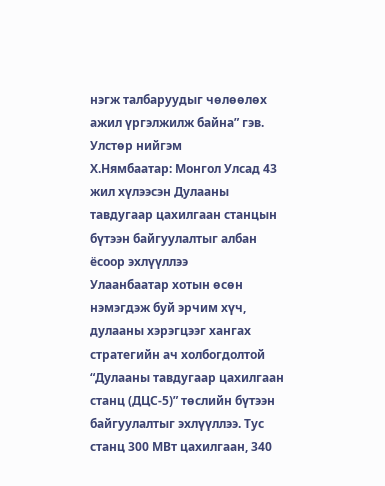нэгж талбаруудыг чөлөөлөх ажил үргэлжилж байна” гэв.
Улстөр нийгэм
Х.Нямбаатар: Монгол Улсад 43 жил хүлээсэн Дулааны тавдугаар цахилгаан станцын бүтээн байгуулалтыг албан ёсоор эхлүүллээ
Улаанбаатар хотын өсөн нэмэгдэж буй эрчим хүч, дулааны хэрэгцээг хангах стратегийн ач холбогдолтой “Дулааны тавдугаар цахилгаан станц (ДЦС-5)” төслийн бүтээн байгуулалтыг эхлүүллээ. Тус станц 300 МВт цахилгаан, 340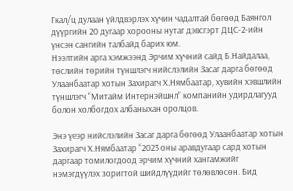Гкал/ц дулаан үйлдвэрлэх хүчин чадалтай бөгөөд Баянгол дүүргийн 20 дугаар хорооны нутаг дэвсгэрт ДЦС-2-ийн үнсэн сангийн талбайд барих юм.
Нээлтийн арга хэмжээнд Эрчим хүчний сайд Б.Найдалаа, төслийн төрийн түншлэгч нийслэлийн Засаг дарга бөгөөд Улаанбаатар хотын Захирагч Х.Нямбаатар, хувийн хэвшлийн түншлэгч “Митайм Интернэйшнл” компанийн удирдлагууд болон холбогдох албаныхан оролцов.

Энэ үеэр нийслэлийн Засаг дарга бөгөөд Улаанбаатар хотын Захирагч Х.Нямбаатар “2023 оны аравдугаар сард хотын даргаар томилогдоод эрчим хүчний хангамжийг нэмэгдүүлэх зоригтой шийдлүүдийг төлөвлөсөн. Бид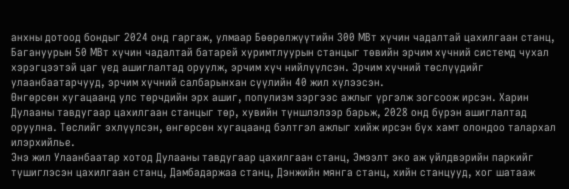анхны дотоод бондыг 2024 онд гаргаж, улмаар Бөөрөлжүүтийн 300 МВт хүчин чадалтай цахилгаан станц, Багануурын 50 МВт хүчин чадалтай батарей хуримтлуурын станцыг төвийн эрчим хүчний системд чухал хэрэгцээтэй цаг үед ашиглалтад оруулж, эрчим хүч нийлүүлсэн. Эрчим хүчний төслүүдийг улаанбаатарчууд, эрчим хүчний салбарынхан сүүлийн 40 жил хүлээсэн.
Өнгөрсөн хугацаанд улс төрчдийн эрх ашиг, популизм зэргээс ажлыг үргэлж зогсоож ирсэн. Харин Дулааны тавдугаар цахилгаан станцыг төр, хувийн түншлэлээр барьж, 2028 онд бүрэн ашиглалтад оруулна. Төслийг эхлүүлсэн, өнгөрсөн хугацаанд бэлтгэл ажлыг хийж ирсэн бүх хамт олондоо талархал илэрхийлье.
Энэ жил Улаанбаатар хотод Дулааны тавдугаар цахилгаан станц, Эмээлт эко аж үйлдвэрийн паркийг түшиглэсэн цахилгаан станц, Дамбадаржаа станц, Дэнжийн мянга станц, хийн станцууд, хог шатааж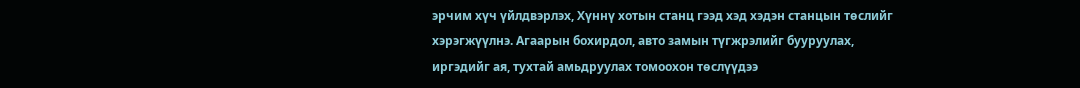эрчим хүч үйлдвэрлэх, Хүннү хотын станц гээд хэд хэдэн станцын төслийг хэрэгжүүлнэ. Агаарын бохирдол, авто замын түгжрэлийг бууруулах, иргэдийг ая, тухтай амьдруулах томоохон төслүүдээ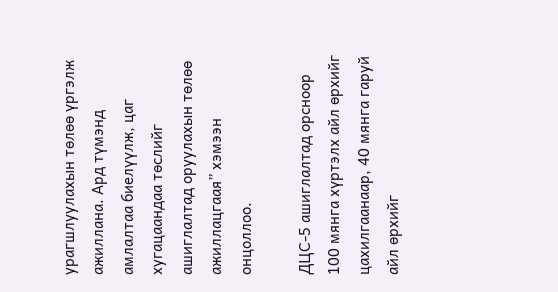урагшлуулахын төлөө үргэлж ажиллана. Ард түмэнд амлалтаа биелүүлж, цаг хугацаандаа төслийг ашиглалтад оруулахын төлөө ажиллацгаая” хэмээн онцоллоо.

ДЦС-5 ашиглалтад орсноор 100 мянга хүртэлх айл өрхийг цахилгаанаар, 40 мянга гаруй айл өрхийг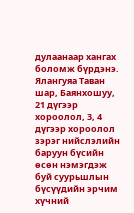дулаанаар хангах боломж бүрдэнэ. Ялангуяа Таван шар, Баянхошуу, 21 дүгээр хороолол, 3, 4 дүгээр хороолол зэрэг нийслэлийн баруун бүсийн өсөн нэмэгдэж буй суурьшлын бүсүүдийн эрчим хүчний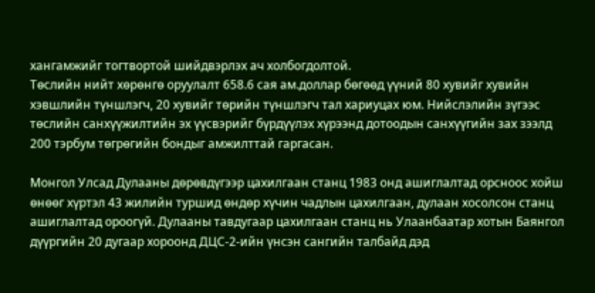хангамжийг тогтвортой шийдвэрлэх ач холбогдолтой.
Төслийн нийт хөрөнгө оруулалт 658.6 сая ам.доллар бөгөөд үүний 80 хувийг хувийн хэвшлийн түншлэгч, 20 хувийг төрийн түншлэгч тал хариуцах юм. Нийслэлийн зүгээс төслийн санхүүжилтийн эх үүсвэрийг бүрдүүлэх хүрээнд дотоодын санхүүгийн зах зээлд 200 тэрбум төгрөгийн бондыг амжилттай гаргасан.

Монгол Улсад Дулааны дөрөвдүгээр цахилгаан станц 1983 онд ашиглалтад орсноос хойш өнөөг хүртэл 43 жилийн туршид өндөр хүчин чадлын цахилгаан, дулаан хосолсон станц ашиглалтад ороогүй. Дулааны тавдугаар цахилгаан станц нь Улаанбаатар хотын Баянгол дүүргийн 20 дугаар хороонд ДЦС-2-ийн үнсэн сангийн талбайд дэд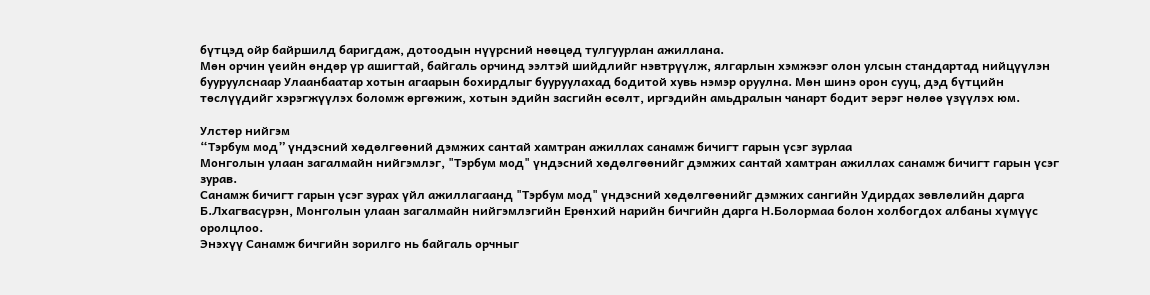бүтцэд ойр байршилд баригдаж, дотоодын нүүрсний нөөцөд тулгуурлан ажиллана.
Мөн орчин үеийн өндөр үр ашигтай, байгаль орчинд ээлтэй шийдлийг нэвтрүүлж, ялгарлын хэмжээг олон улсын стандартад нийцүүлэн бууруулснаар Улаанбаатар хотын агаарын бохирдлыг бууруулахад бодитой хувь нэмэр оруулна. Мөн шинэ орон сууц, дэд бүтцийн төслүүдийг хэрэгжүүлэх боломж өргөжиж, хотын эдийн засгийн өсөлт, иргэдийн амьдралын чанарт бодит эерэг нөлөө үзүүлэх юм.

Улстөр нийгэм
“Тэрбум мод” үндэсний хөдөлгөөний дэмжих сантай хамтран ажиллах санамж бичигт гарын үсэг зурлаа
Монголын улаан загалмайн нийгэмлэг, "Тэрбум мод" үндэсний хөдөлгөөнийг дэмжих сантай хамтран ажиллах санамж бичигт гарын үсэг зурав.
Санамж бичигт гарын үсэг зурах үйл ажиллагаанд "Тэрбум мод" үндэсний хөдөлгөөнийг дэмжих сангийн Удирдах зөвлөлийн дарга Б.Лхагвасүрэн, Монголын улаан загалмайн нийгэмлэгийн Ерөнхий нарийн бичгийн дарга Н.Болормаа болон холбогдох албаны хүмүүс оролцлоо.
Энэхүү Санамж бичгийн зорилго нь байгаль орчныг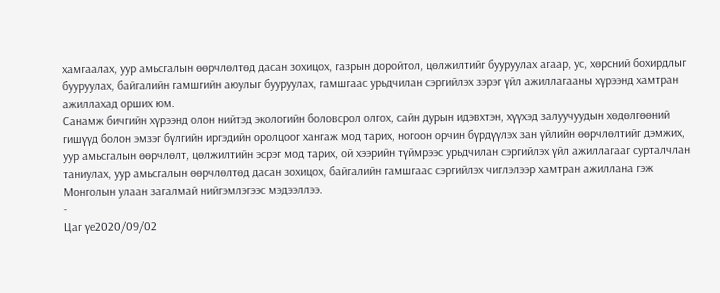хамгаалах, уур амьсгалын өөрчлөлтөд дасан зохицох, газрын доройтол, цөлжилтийг бууруулах агаар, ус, хөрсний бохирдлыг бууруулах, байгалийн гамшгийн аюулыг бууруулах, гамшгаас урьдчилан сэргийлэх зэрэг үйл ажиллагааны хүрээнд хамтран ажиллахад орших юм.
Санамж бичгийн хүрээнд олон нийтэд экологийн боловсрол олгох, сайн дурын идэвхтэн, хүүхэд залуучуудын хөдөлгөөний гишүүд болон эмзэг бүлгийн иргэдийн оролцоог хангаж мод тарих, ногоон орчин бүрдүүлэх зан үйлийн өөрчлөлтийг дэмжих, уур амьсгалын өөрчлөлт, цөлжилтийн эсрэг мод тарих, ой хээрийн түймрээс урьдчилан сэргийлэх үйл ажиллагааг сурталчлан таниулах, уур амьсгалын өөрчлөлтөд дасан зохицох, байгалийн гамшгаас сэргийлэх чиглэлээр хамтран ажиллана гэж Монголын улаан загалмай нийгэмлэгээс мэдээллээ.
-
Цаг үе2020/09/02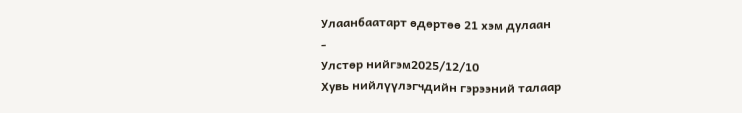Улаанбаатарт өдөртөө 21 хэм дулаан
-
Улстөр нийгэм2025/12/10
Хувь нийлүүлэгчдийн гэрээний талаар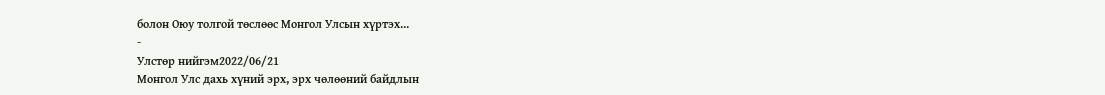болон Оюу толгой төслөөс Монгол Улсын хүртэх...
-
Улстөр нийгэм2022/06/21
Монгол Улс дахь хүний эрх, эрх чөлөөний байдлын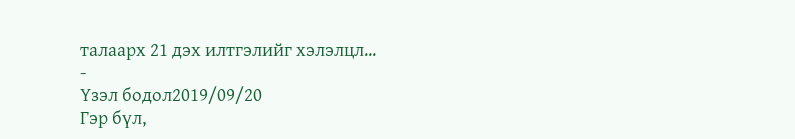талаарх 21 дэх илтгэлийг хэлэлцл...
-
Үзэл бодол2019/09/20
Гэр бүл,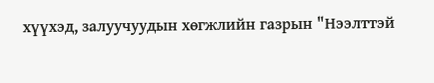хүүхэд, залуучуудын хөгжлийн газрын "Нээлттэй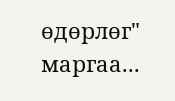өдөрлөг" маргаа...